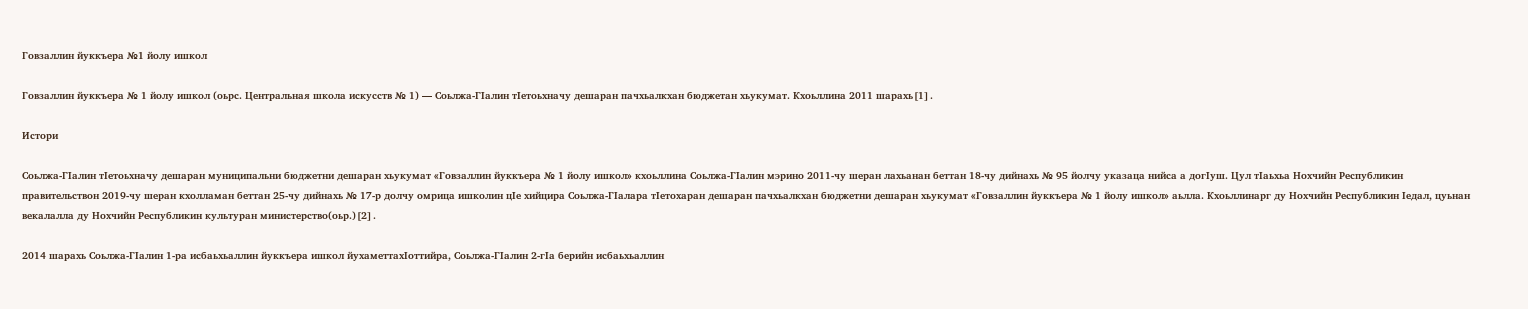Говзаллин йуккъера №1 йолу ишкол

Говзаллин йуккъера № 1 йолу ишкол (оьрс. Центральная школа искусств № 1) — Соьлжа-ГӀалин тӀетоьхначу дешаран пачхьалкхан бюджетан хьукумат. Кхоьллина 2011 шарахь[1].

Истори

Соьлжа-ГӀалин тӀетоьхначу дешаран муниципальни бюджетни дешаран хьукумат «Говзаллин йуккъера № 1 йолу ишкол» кхоьллина Соьлжа-ГӀалин мэрино 2011-чу шеран лахьанан беттан 18-чу дийнахь № 95 йолчу указаца нийса а догӀуш. Цул тӀаьхьа Нохчийн Республикин правительствон 2019-чу шеран кхолламан беттан 25-чу дийнахь № 17-р долчу омрица ишколин цӀе хийцира Соьлжа-ГӀалара тӀетохаран дешаран пачхьалкхан бюджетни дешаран хьукумат «Говзаллин йуккъера № 1 йолу ишкол» аьлла. Кхоьллинарг ду Нохчийн Республикин Ӏедал, цуьнан векалалла ду Нохчийн Республикин культуран министерство(оьр.)[2].

2014 шарахь Соьлжа-ГӀалин 1-ра исбаьхьаллин йуккъера ишкол йухаметтахӀоттийра, Соьлжа-ГӀалин 2-гӀа берийн исбаьхьаллин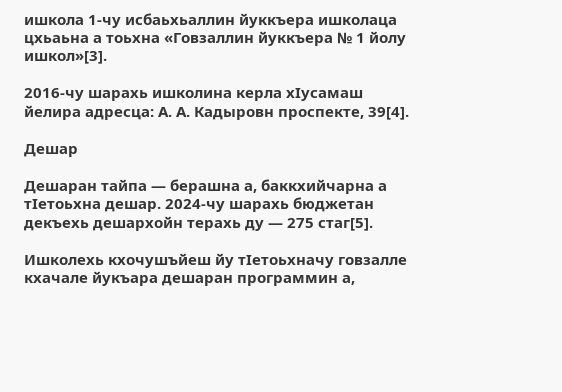ишкола 1-чу исбаьхьаллин йуккъера ишколаца цхьаьна а тоьхна «Говзаллин йуккъера № 1 йолу ишкол»[3].

2016-чу шарахь ишколина керла хӀусамаш йелира адресца: А. А. Кадыровн проспекте, 39[4].

Дешар

Дешаран тайпа — берашна а, баккхийчарна а тӀетоьхна дешар. 2024-чу шарахь бюджетан декъехь дешархойн терахь ду — 275 стаг[5].

Ишколехь кхочушъйеш йу тӀетоьхначу говзалле кхачале йукъара дешаран программин а,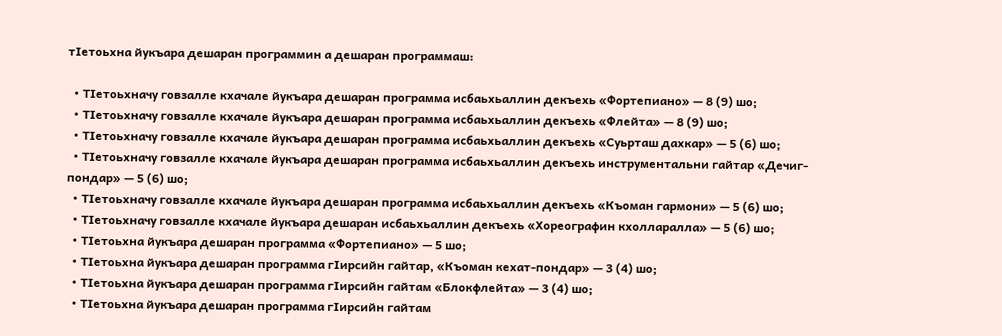тӀетоьхна йукъара дешаран программин а дешаран программаш:

  • ТӀетоьхначу говзалле кхачале йукъара дешаран программа исбаьхьаллин декъехь «Фортепиано» — 8 (9) шо;
  • ТӀетоьхначу говзалле кхачале йукъара дешаран программа исбаьхьаллин декъехь «Флейта» — 8 (9) шо;
  • ТӀетоьхначу говзалле кхачале йукъара дешаран программа исбаьхьаллин декъехь «Суьрташ дахкар» — 5 (6) шо;
  • ТӀетоьхначу говзалле кхачале йукъара дешаран программа исбаьхьаллин декъехь инструментальни гайтар «Дечиг-пондар» — 5 (6) шо;
  • ТӀетоьхначу говзалле кхачале йукъара дешаран программа исбаьхьаллин декъехь «Къоман гармони» — 5 (6) шо;
  • ТӀетоьхначу говзалле кхачале йукъара дешаран исбаьхьаллин декъехь «Хореографин кхолларалла» — 5 (6) шо;
  • ТӀетоьхна йукъара дешаран программа «Фортепиано» — 5 шо;
  • ТӀетоьхна йукъара дешаран программа гӀирсийн гайтар, «Къоман кехат-пондар» — 3 (4) шо;
  • ТӀетоьхна йукъара дешаран программа гӀирсийн гайтам «Блокфлейта» — 3 (4) шо;
  • ТӀетоьхна йукъара дешаран программа гӀирсийн гайтам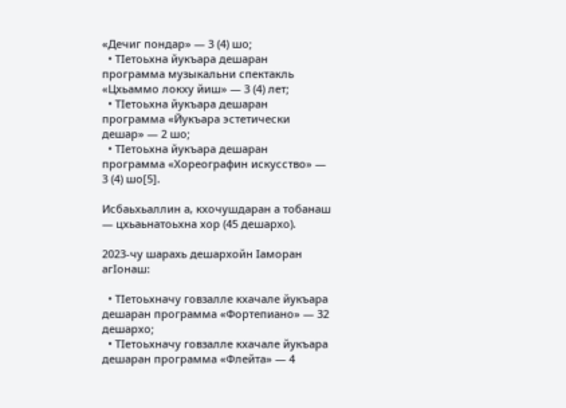«Дечиг пондар» — 3 (4) шо;
  • ТӀетоьхна йукъара дешаран программа музыкальни спектакль «Цхьаммо локху йиш» — 3 (4) лет;
  • ТӀетоьхна йукъара дешаран программа «Йукъара эстетически дешар» — 2 шо;
  • ТӀетоьхна йукъара дешаран программа «Хореографин искусство» — 3 (4) шо[5].

Исбаьхьаллин а, кхочушдаран а тобанаш — цхьаьнатоьхна хор (45 дешархо).

2023-чу шарахь дешархойн Ӏаморан агӀонаш:

  • ТӀетоьхначу говзалле кхачале йукъара дешаран программа «Фортепиано» — 32 дешархо;
  • ТӀетоьхначу говзалле кхачале йукъара дешаран программа «Флейта» — 4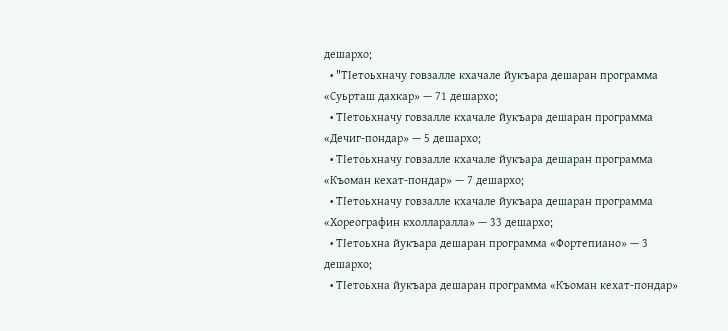дешархо;
  • "ТӀетоьхначу говзалле кхачале йукъара дешаран программа «Суьрташ дахкар» — 71 дешархо;
  • ТӀетоьхначу говзалле кхачале йукъара дешаран программа «Дечиг-пондар» — 5 дешархо;
  • ТӀетоьхначу говзалле кхачале йукъара дешаран программа «Къоман кехат-пондар» — 7 дешархо;
  • ТӀетоьхначу говзалле кхачале йукъара дешаран программа «Хореографин кхолларалла» — 33 дешархо;
  • ТӀетоьхна йукъара дешаран программа «Фортепиано» — 3 дешархо;
  • ТӀетоьхна йукъара дешаран программа «Къоман кехат-пондар»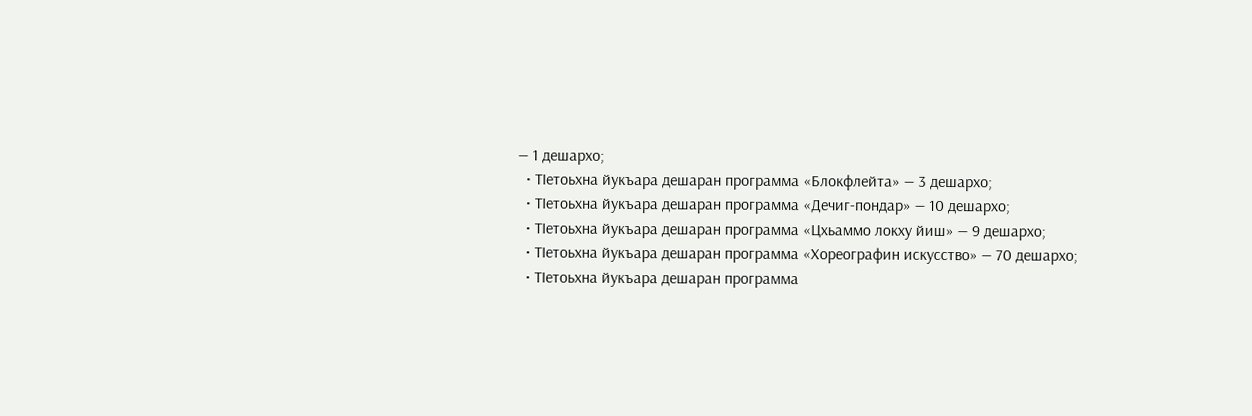— 1 дешархо;
  • ТӀетоьхна йукъара дешаран программа «Блокфлейта» — 3 дешархо;
  • ТӀетоьхна йукъара дешаран программа «Дечиг-пондар» — 10 дешархо;
  • ТӀетоьхна йукъара дешаран программа «Цхьаммо локху йиш» — 9 дешархо;
  • ТӀетоьхна йукъара дешаран программа «Хореографин искусство» — 70 дешархо;
  • ТӀетоьхна йукъара дешаран программа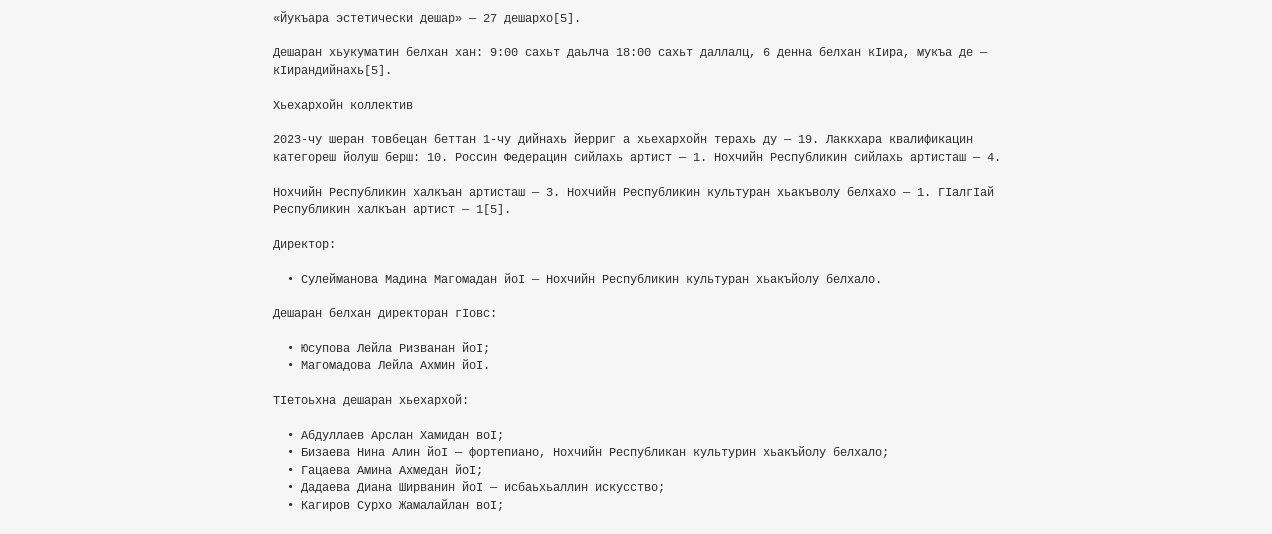«Йукъара эстетически дешар» — 27 дешархо[5].

Дешаран хьукуматин белхан хан: 9:00 сахьт даьлча 18:00 сахьт даллалц, 6 денна белхан кӀира, мукъа де — кӀирандийнахь[5].

Хьехархойн коллектив

2023-чу шеран товбецан беттан 1-чу дийнахь йерриг а хьехархойн терахь ду — 19. Лаккхара квалификацин категореш йолуш берш: 10. Россин Федерацин сийлахь артист — 1. Нохчийн Республикин сийлахь артисташ — 4.

Нохчийн Республикин халкъан артисташ — 3. Нохчийн Республикин культуран хьакъволу белхахо — 1. ГӀалгӀай Республикин халкъан артист — 1[5].

Директор:

  • Сулейманова Мадина Магомадан йоӀ — Нохчийн Республикин культуран хьакъйолу белхало.

Дешаран белхан директоран гӀовс:

  • Юсупова Лейла Ризванан йоӀ;
  • Магомадова Лейла Ахмин йоӀ.

ТӀетоьхна дешаран хьехархой:

  • Абдуллаев Арслан Хамидан воӀ;
  • Бизаева Нина Алин йоӀ — фортепиано, Нохчийн Республикан культурин хьакъйолу белхало;
  • Гацаева Амина Ахмедан йоӀ;
  • Дадаева Диана Ширванин йоӀ — исбаьхьаллин искусство;
  • Кагиров Сурхо Жамалайлан воӀ;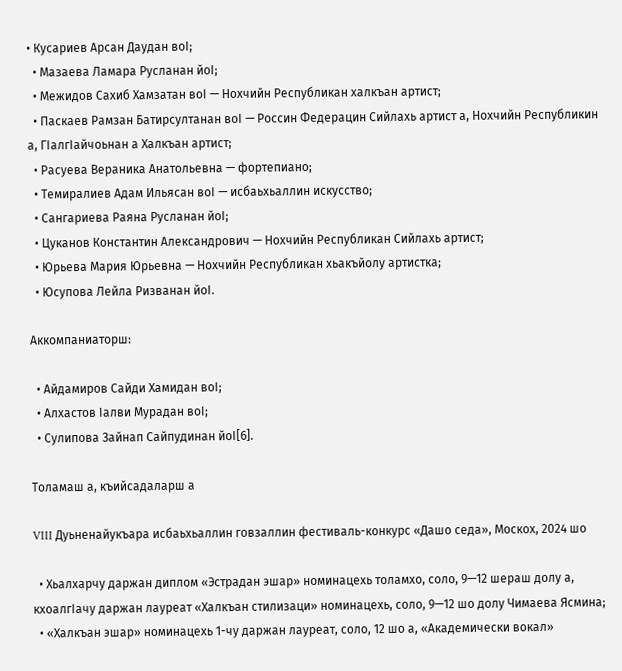• Кусариев Арсан Даудан воӀ;
  • Мазаева Ламара Русланан йоӀ;
  • Межидов Сахиб Хамзатан воӀ — Нохчийн Республикан халкъан артист;
  • Паскаев Рамзан Батирсултанан воӀ — Россин Федерацин Сийлахь артист а, Нохчийн Республикин а, ГӀалгӀайчоьнан а Халкъан артист;
  • Расуева Вераника Анатольевна — фортепиано;
  • Темиралиев Адам Ильясан воӀ — исбаьхьаллин искусство;
  • Сангариева Раяна Русланан йоӀ;
  • Цуканов Константин Александрович — Нохчийн Республикан Сийлахь артист;
  • Юрьева Мария Юрьевна — Нохчийн Республикан хьакъйолу артистка;
  • Юсупова Лейла Ризванан йоӀ.

Аккомпаниаторш:

  • Айдамиров Сайди Хамидан воӀ;
  • Алхастов Ӏалви Мурадан воӀ;
  • Сулипова Зайнап Сайпудинан йоӀ[6].

Толамаш а, къийсадаларш а

VIII Дуьненайукъара исбаьхьаллин говзаллин фестиваль-конкурс «Дашо седа», Москох, 2024 шо

  • Хьалхарчу даржан диплом «Эстрадан эшар» номинацехь толамхо, соло, 9—12 шераш долу а, кхоалгӀачу даржан лауреат «Халкъан стилизаци» номинацехь, соло, 9—12 шо долу Чимаева Ясмина;
  • «Халкъан эшар» номинацехь 1-чу даржан лауреат, соло, 12 шо а, «Академически вокал»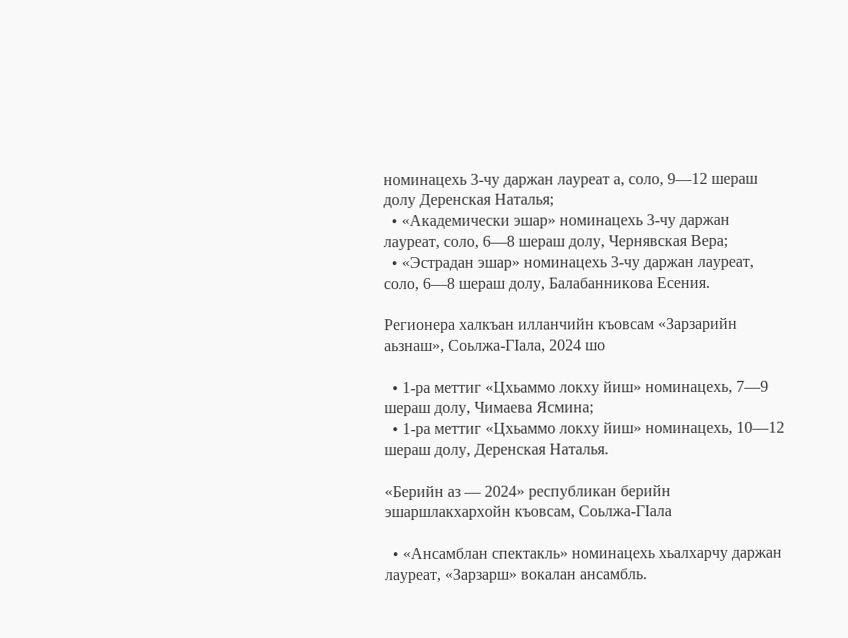номинацехь 3-чу даржан лауреат а, соло, 9—12 шераш долу Деренская Наталья;
  • «Академически эшар» номинацехь 3-чу даржан лауреат, соло, 6—8 шераш долу, Чернявская Вера;
  • «Эстрадан эшар» номинацехь 3-чу даржан лауреат, соло, 6—8 шераш долу, Балабанникова Есения.

Регионера халкъан илланчийн къовсам «Зарзарийн аьзнаш», Соьлжа-ГӀала, 2024 шо

  • 1-ра меттиг «Цхьаммо локху йиш» номинацехь, 7—9 шераш долу, Чимаева Ясмина;
  • 1-ра меттиг «Цхьаммо локху йиш» номинацехь, 10—12 шераш долу, Деренская Наталья.

«Берийн аз — 2024» республикан берийн эшаршлакхархойн къовсам, Соьлжа-ГӀала

  • «Ансамблан спектакль» номинацехь хьалхарчу даржан лауреат, «Зарзарш» вокалан ансамбль.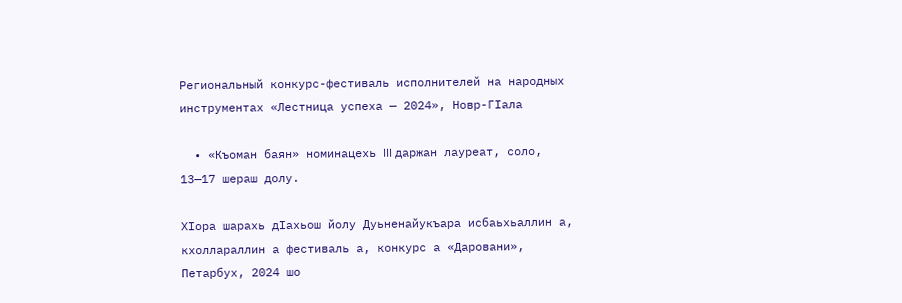Региональный конкурс-фестиваль исполнителей на народных инструментах «Лестница успеха — 2024», Новр-ГӀала

  • «Къоман баян» номинацехь III даржан лауреат, соло, 13—17 шераш долу.

ХӀора шарахь дӀахьош йолу Дуьненайукъара исбаьхьаллин а, кхоллараллин а фестиваль а, конкурс а «Даровани», Петарбух, 2024 шо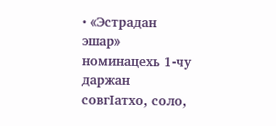• «Эстрадан эшар» номинацехь 1-чу даржан совгӀатхо, соло,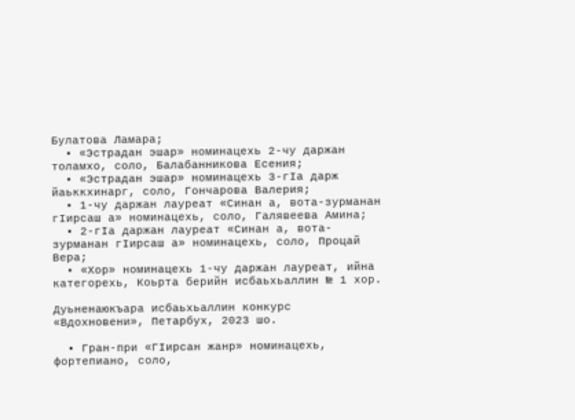Булатова Ламара;
  • «Эстрадан эшар» номинацехь 2-чу даржан толамхо, соло, Балабанникова Есения;
  • «Эстрадан эшар» номинацехь 3-гӀа дарж йаьккхинарг, соло, Гончарова Валерия;
  • 1-чу даржан лауреат «Синан а, вота-зурманан гӀирсаш а» номинацехь, соло, Галявеева Амина;
  • 2-гӀа даржан лауреат «Синан а, вота-зурманан гӀирсаш а» номинацехь, соло, Процай Вера;
  • «Хор» номинацехь 1-чу даржан лауреат, ийна категорехь, Коьрта берийн исбаьхьаллин № 1 хор.

Дуьненаюкъара исбаьхьаллин конкурс «Вдохновени», Петарбух, 2023 шо.

  • Гран-при «ГӀирсан жанр» номинацехь, фортепиано, соло,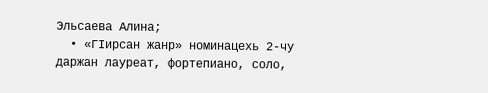Эльсаева Алина;
  • «ГӀирсан жанр» номинацехь 2-чу даржан лауреат, фортепиано, соло,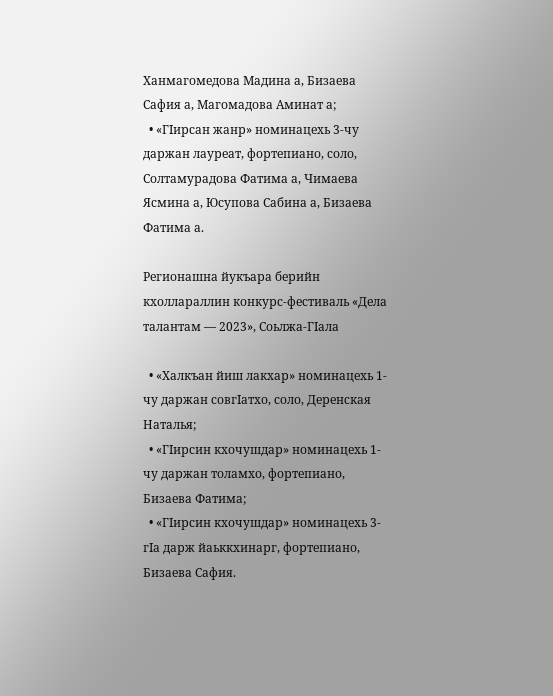Ханмагомедова Мадина а, Бизаева Сафия а, Магомадова Аминат а;
  • «ГӀирсан жанр» номинацехь 3-чу даржан лауреат, фортепиано, соло, Солтамурадова Фатима а, Чимаева Ясмина а, Юсупова Сабина а, Бизаева Фатима а.

Регионашна йукъара берийн кхоллараллин конкурс-фестиваль «Дела талантам — 2023», Соьлжа-ГӀала

  • «Халкъан йиш лакхар» номинацехь 1-чу даржан совгӀатхо, соло, Деренская Наталья;
  • «ГӀирсин кхочушдар» номинацехь 1-чу даржан толамхо, фортепиано, Бизаева Фатима;
  • «ГӀирсин кхочушдар» номинацехь 3-гӀа дарж йаьккхинарг, фортепиано, Бизаева Сафия.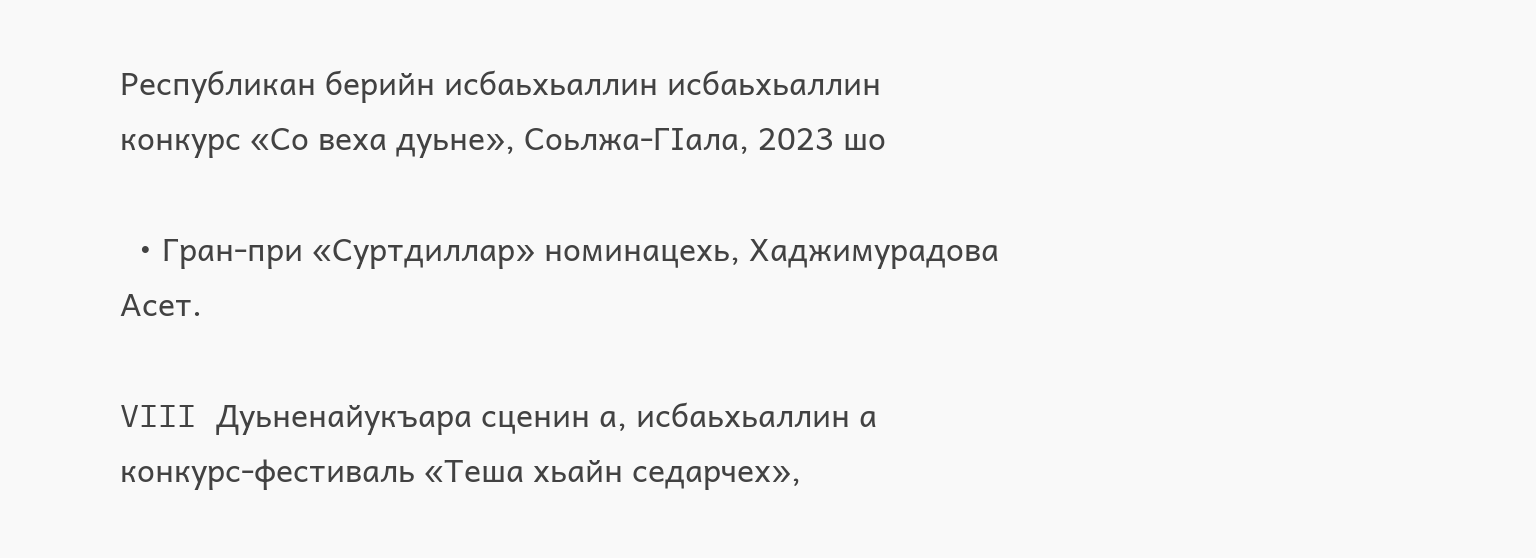Республикан берийн исбаьхьаллин исбаьхьаллин конкурс «Со веха дуьне», Соьлжа-ГӀала, 2023 шо

  • Гран-при «Суртдиллар» номинацехь, Хаджимурадова Асет.

VIII Дуьненайукъара сценин а, исбаьхьаллин а конкурс-фестиваль «Теша хьайн седарчех»,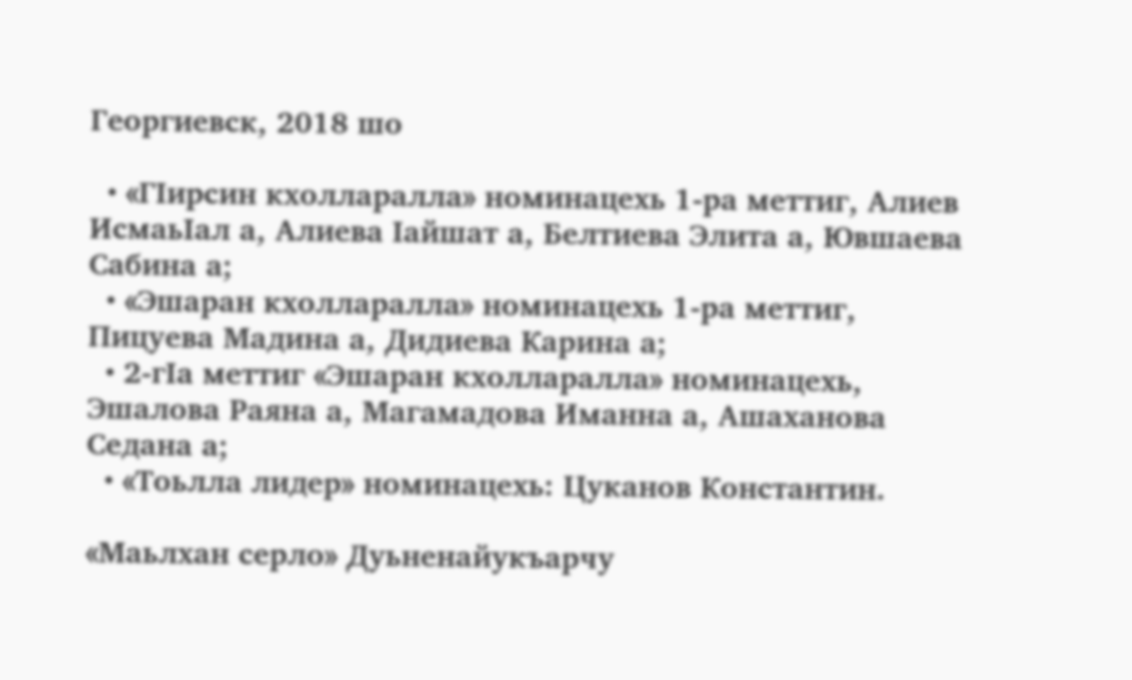Георгиевск, 2018 шо

  • «ГӀирсин кхолларалла» номинацехь 1-ра меттиг, Алиев ИсмаьӀал а, Алиева Ӏайшат а, Белтиева Элита а, Ювшаева Сабина а;
  • «Эшаран кхолларалла» номинацехь 1-ра меттиг, Пицуева Мадина а, Дидиева Карина а;
  • 2-гӀа меттиг «Эшаран кхолларалла» номинацехь, Эшалова Раяна а, Магамадова Иманна а, Ашаханова Седана а;
  • «Тоьлла лидер» номинацехь: Цуканов Константин.

«Маьлхан серло» Дуьненайукъарчу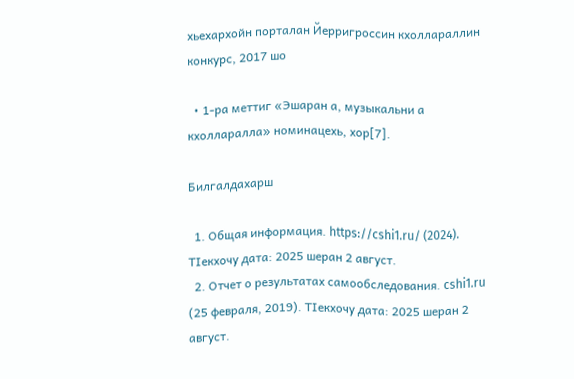хьехархойн порталан Йерригроссин кхоллараллин конкурс, 2017 шо

  • 1-ра меттиг «Эшаран а, музыкальни а кхолларалла» номинацехь, хор[7].

Билгалдахарш

  1. Общая информация. https://cshi1.ru/ (2024). ТӀекхочу дата: 2025 шеран 2 август.
  2. Отчет о результатах самообследования. cshi1.ru (25 февраля, 2019). ТӀекхочу дата: 2025 шеран 2 август.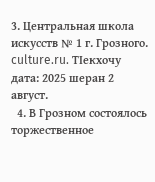3. Центральная школа искусств № 1 г. Грозного. culture.ru. ТӀекхочу дата: 2025 шеран 2 август.
  4. В Грозном состоялось торжественное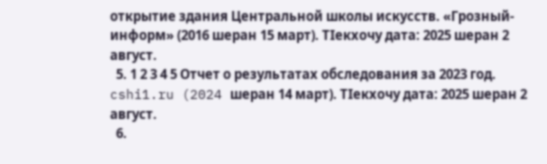открытие здания Центральной школы искусств. «Грозный-информ» (2016 шеран 15 март). ТӀекхочу дата: 2025 шеран 2 август.
  5. 1 2 3 4 5 Отчет о результатах обследования за 2023 год. cshi1.ru (2024 шеран 14 март). ТӀекхочу дата: 2025 шеран 2 август.
  6.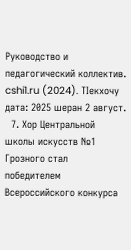Руководство и педагогический коллектив. cshi1.ru (2024). ТӀекхочу дата: 2025 шеран 2 август.
  7. Хор Центральной школы искусств №1 Грозного стал победителем Всероссийского конкурса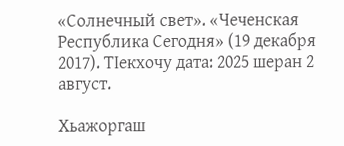«Солнечный свет». «Чеченская Республика Сегодня» (19 декабря 2017). ТӀекхочу дата: 2025 шеран 2 август.

Хьажоргаш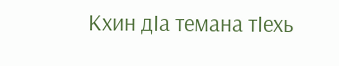Кхин дӀа темана тӀехь